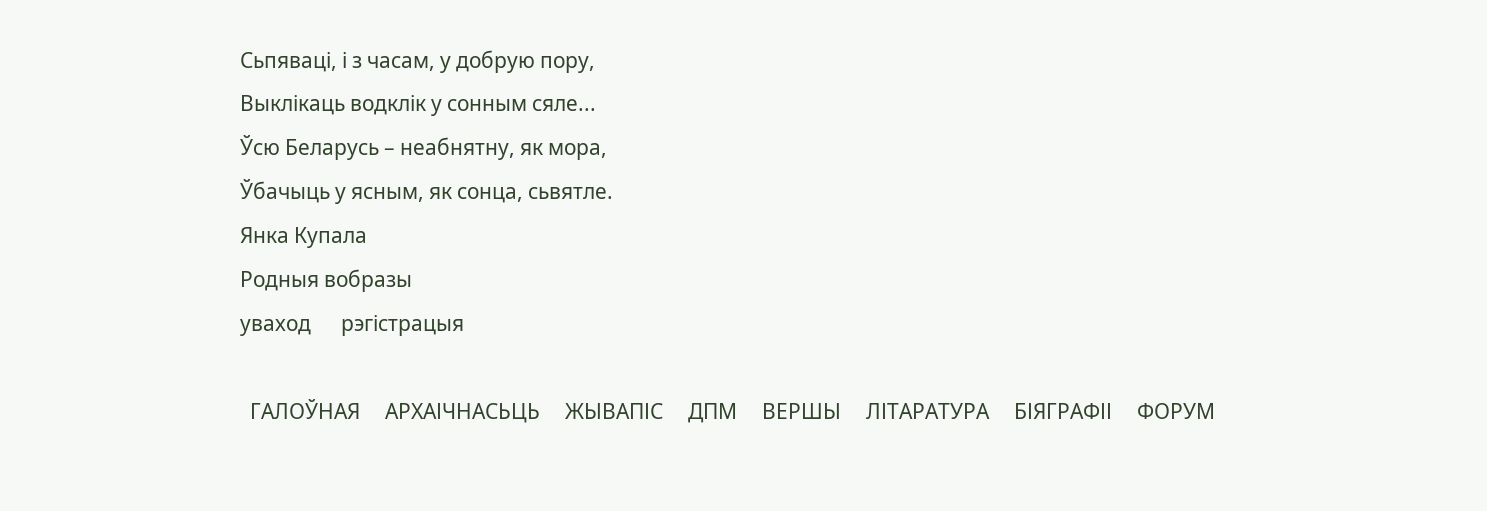Сьпяваці, і з часам, у добрую пору,
Выклікаць водклік у сонным сяле...
Ўсю Беларусь – неабнятну, як мора,
Ўбачыць у ясным, як сонца, сьвятле.
Янка Купала
Родныя вобразы
уваход      рэгiстрацыя

  ГАЛОЎНАЯ     АРХАІЧНАСЬЦЬ     ЖЫВАПІС     ДПМ     ВЕРШЫ     ЛІТАРАТУРА     БІЯГРАФІІ     ФОРУМ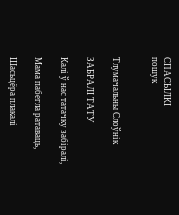СПАСЫЛКІ
пошук


Тлумачальны Слоўнік

ЗАБРАЛІ ТАТУ

Калі ў нас татачку забіралі,

Мама пабегла ратаваць,

Шасьцёра плакалі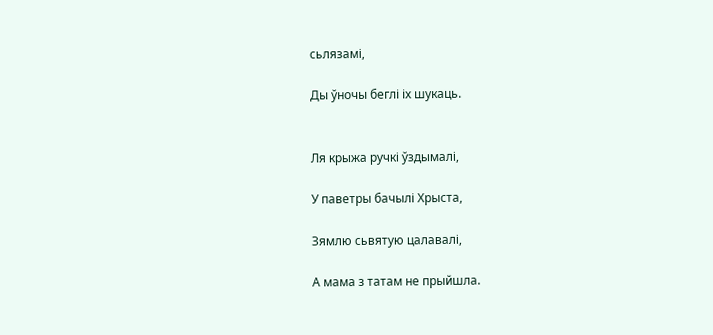сьлязамі,

Ды ўночы беглі іх шукаць.


Ля крыжа ручкі ўздымалі,

У паветры бачылі Хрыста,

Зямлю сьвятую цалавалі,

А мама з татам не прыйшла.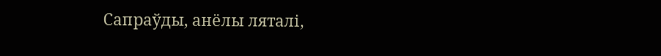Сапраўды, анёлы ляталі,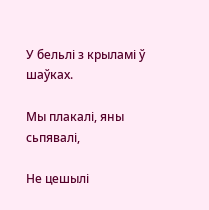У бельлі з крыламі ў шаўках.

Мы плакалі, яны сьпявалі,

Не цешылі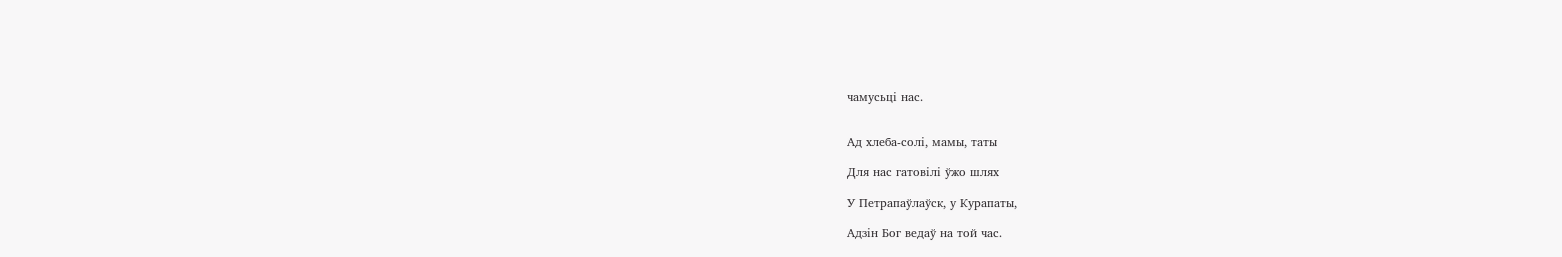чамусьці нас.


Ад хлеба-солі, мамы, таты

Для нас гатовілі ўжо шлях

У Петрапаўлаўск, у Курапаты,

Адзін Бог ведаў на той час.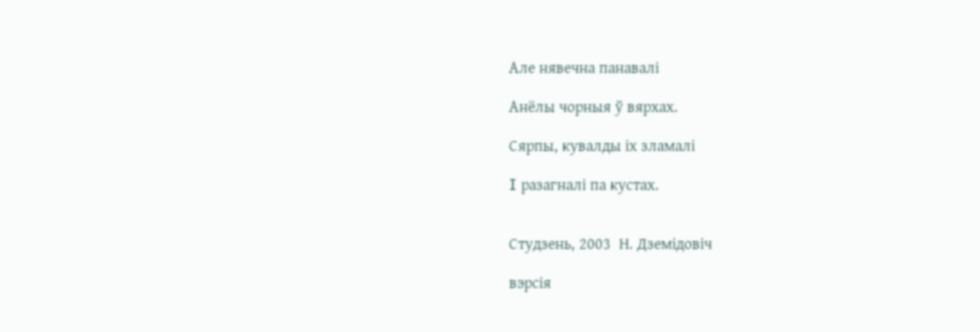Але нявечна панавалі

Анёлы чорныя ў вярхах.

Сярпы, кувалды іх зламалі

I разагналі па кустах.


Студзень, 2003  Н. Дземідовіч

вэрсія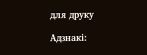для друку

Адзнакi: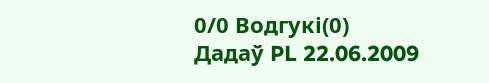0/0 Водгукі(0)
Дадаў PL 22.06.2009